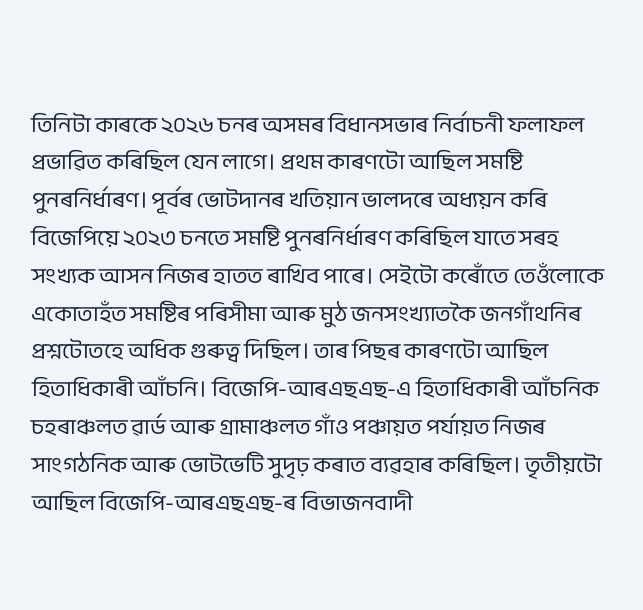তিনিটা কাৰকে ২০২৬ চনৰ অসমৰ বিধানসভাৰ নিৰ্বাচনী ফলাফল প্ৰভাৱিত কৰিছিল যেন লাগে। প্ৰথম কাৰণটো আছিল সমষ্টি পুনৰনিৰ্ধাৰণ। পূৰ্বৰ ভোটদানৰ খতিয়ান ভালদৰে অধ্যয়ন কৰি বিজেপিয়ে ২০২৩ চনতে সমষ্টি পুনৰনিৰ্ধাৰণ কৰিছিল যাতে সৰহ সংখ্যক আসন নিজৰ হাতত ৰাখিব পাৰে। সেইটো কৰোঁতে তেওঁলোকে একোতাহঁত সমষ্টিৰ পৰিসীমা আৰু মুঠ জনসংখ্যাতকৈ জনগাঁথনিৰ প্ৰশ্নটোতহে অধিক গুৰুত্ব দিছিল। তাৰ পিছৰ কাৰণটো আছিল হিতাধিকাৰী আঁচনি। বিজেপি-আৰএছএছ-এ হিতাধিকাৰী আঁচনিক চহৰাঞ্চলত ৱাৰ্ড আৰু গ্ৰামাঞ্চলত গাঁও পঞ্চায়ত পৰ্যায়ত নিজৰ সাংগঠনিক আৰু ভোটভেটি সুদৃঢ় কৰাত ব্যৱহাৰ কৰিছিল। তৃতীয়টো আছিল বিজেপি-আৰএছএছ-ৰ বিভাজনবাদী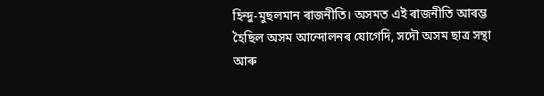হিন্দু-মুছলমান ৰাজনীতি। অসমত এই ৰাজনীতি আৰম্ভ হৈছিল অসম আন্দোলনৰ যোগেদি, সদৌ অসম ছাত্ৰ সন্থা আৰু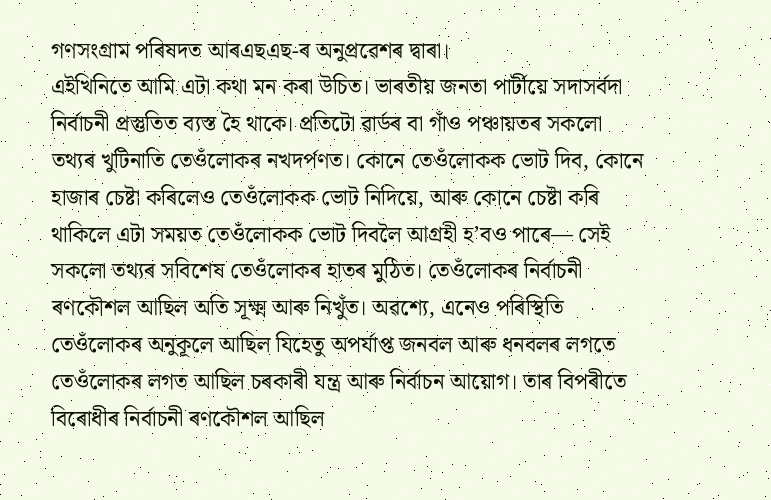গণসংগ্ৰাম পৰিষদত আৰএছএছ-ৰ অনুপ্ৰৱেশৰ দ্বাৰা।
এইখিনিতে আমি এটা কথা মন কৰা উচিত। ভাৰতীয় জনতা পাৰ্টীয়ে সদাসৰ্বদা নিৰ্বাচনী প্ৰস্তুতিত ব্যস্ত হৈ থাকে। প্ৰতিটো ৱাৰ্ডৰ বা গাঁও পঞ্চায়তৰ সকলো তথ্যৰ খুটিনাতি তেওঁলোকৰ নখদৰ্পণত। কোনে তেওঁলোকক ভোট দিব, কোনে হাজাৰ চেষ্টা কৰিলেও তেওঁলোকক ভোট নিদিয়ে, আৰু কোনে চেষ্টা কৰি থাকিলে এটা সময়ত তেওঁলোকক ভোট দিবলৈ আগ্ৰহী হ’বও পাৰে— সেই সকলো তথ্যৰ সবিশেষ তেওঁলোকৰ হাতৰ মুঠিত। তেওঁলোকৰ নিৰ্বাচনী ৰণকৌশল আছিল অতি সূক্ষ্ম আৰু নিখুঁত। অৱশ্যে, এনেও পৰিস্থিতি তেওঁলোকৰ অনুকূলে আছিল যিহেতু অপৰ্যাপ্ত জনবল আৰু ধনবলৰ লগতে তেওঁলোকৰ লগত আছিল চৰকাৰী যন্ত্ৰ আৰু নিৰ্বাচন আয়োগ। তাৰ বিপৰীতে বিৰোধীৰ নিৰ্বাচনী ৰণকৌশল আছিল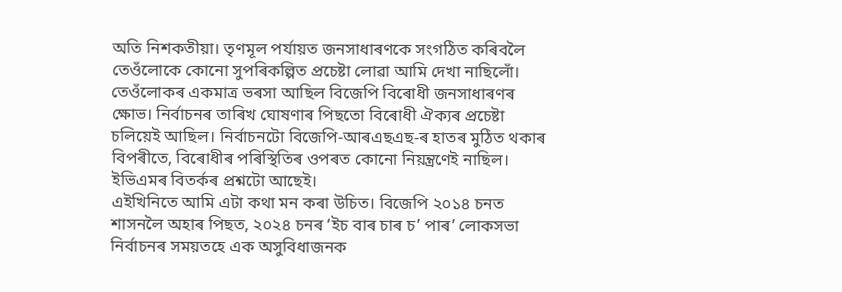অতি নিশকতীয়া। তৃণমূল পৰ্যায়ত জনসাধাৰণকে সংগঠিত কৰিবলৈ তেওঁলোকে কোনো সুপৰিকল্পিত প্ৰচেষ্টা লোৱা আমি দেখা নাছিলোঁ। তেওঁলোকৰ একমাত্ৰ ভৰসা আছিল বিজেপি বিৰোধী জনসাধাৰণৰ ক্ষোভ। নিৰ্বাচনৰ তাৰিখ ঘোষণাৰ পিছতো বিৰোধী ঐক্যৰ প্ৰচেষ্টা চলিয়েই আছিল। নিৰ্বাচনটো বিজেপি-আৰএছএছ-ৰ হাতৰ মুঠিত থকাৰ বিপৰীতে, বিৰোধীৰ পৰিস্থিতিৰ ওপৰত কোনো নিয়ন্ত্ৰণেই নাছিল। ইভিএমৰ বিতৰ্কৰ প্ৰশ্নটো আছেই।
এইখিনিতে আমি এটা কথা মন কৰা উচিত। বিজেপি ২০১৪ চনত শাসনলৈ অহাৰ পিছত, ২০২৪ চনৰ ‘ইচ বাৰ চাৰ চ’ পাৰ’ লোকসভা নিৰ্বাচনৰ সময়তহে এক অসুবিধাজনক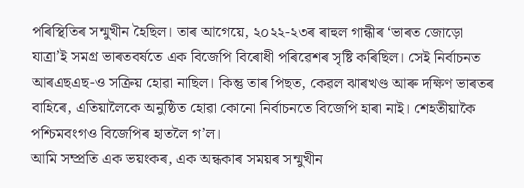পৰিস্থিতিৰ সন্মুখীন হৈছিল। তাৰ আগেয়ে, ২০২২-২৩ৰ ৰাহুল গান্ধীৰ ‘ভাৰত জোড়ো যাত্ৰা’ই সমগ্ৰ ভাৰতবৰ্ষতে এক বিজেপি বিৰোধী পৰিৱেশৰ সৃষ্টি কৰিছিল। সেই নিৰ্বাচনত আৰএছএছ-ও সক্ৰিয় হোৱা নাছিল। কিন্তু তাৰ পিছত, কেৱল ঝাৰখণ্ড আৰু দক্ষিণ ভাৰতৰ বাহিৰে, এতিয়ালৈকে অনুষ্ঠিত হোৱা কোনো নিৰ্বাচনতে বিজেপি হাৰা নাই। শেহতীয়াকৈ পশ্চিমবংগও বিজেপিৰ হাতলৈ গ’ল।
আমি সম্প্ৰতি এক ভয়ংকৰ, এক অন্ধকাৰ সময়ৰ সন্মুখীন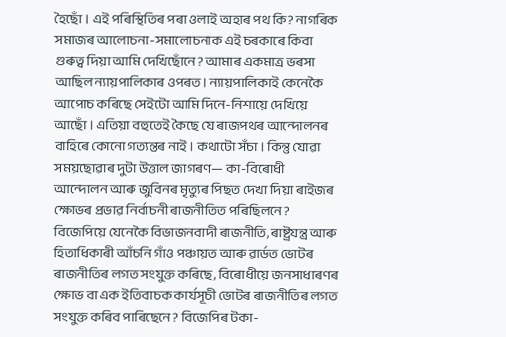হৈছোঁ। এই পৰিস্থিতিৰ পৰা ওলাই অহাৰ পথ কি? নাগৰিক সমাজৰ আলোচনা-সমালোচনাক এই চৰকাৰে কিবা গুৰুত্ব দিয়া আমি দেখিছোঁনে? আমাৰ একমাত্ৰ ভৰসা আছিল ন্যায়পালিকাৰ ওপৰত। ন্যায়পালিকাই কেনেকৈ আপোচ কৰিছে সেইটো আমি দিনে-নিশায়ে দেখিয়ে আছোঁ। এতিয়া বহুতেই কৈছে যে ৰাজপথৰ আন্দোলনৰ বাহিৰে কোনো গত্যন্তৰ নাই। কথাটো সঁচা। কিন্তু যোৱা সময়ছোৱাৰ দুটা উত্তাল জাগৰণ— কা-বিৰোধী আন্দোলন আৰু জুবিনৰ মৃত্যুৰ পিছত দেখা দিয়া ৰাইজৰ ক্ষোভৰ প্ৰভাৱ নিৰ্বাচনী ৰাজনীতিত পৰিছিলনে? বিজেপিয়ে যেনেকৈ বিভাজনবাদী ৰাজনীতি, ৰাষ্ট্ৰযন্ত্ৰ আৰু হিতাধিকাৰী আঁচনি গাঁও পঞ্চায়ত আৰু ৱাৰ্ডত ভোটৰ ৰাজনীতিৰ লগত সংযুক্ত কৰিছে, বিৰোধীয়ে জনসাধাৰণৰ ক্ষোভ বা এক ইতিবাচক কাৰ্যসূচী ভোটৰ ৰাজনীতিৰ লগত সংযুক্ত কৰিব পাৰিছেনে? বিজেপিৰ টকা-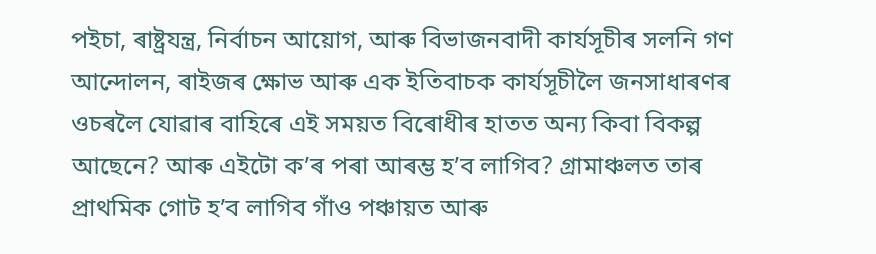পইচা, ৰাষ্ট্ৰযন্ত্ৰ, নিৰ্বাচন আয়োগ, আৰু বিভাজনবাদী কাৰ্যসূচীৰ সলনি গণ আন্দোলন, ৰাইজৰ ক্ষোভ আৰু এক ইতিবাচক কাৰ্যসূচীলৈ জনসাধাৰণৰ ওচৰলৈ যোৱাৰ বাহিৰে এই সময়ত বিৰোধীৰ হাতত অন্য কিবা বিকল্প আছেনে? আৰু এইটো ক’ৰ পৰা আৰম্ভ হ’ব লাগিব? গ্ৰামাঞ্চলত তাৰ প্ৰাথমিক গোট হ’ব লাগিব গাঁও পঞ্চায়ত আৰু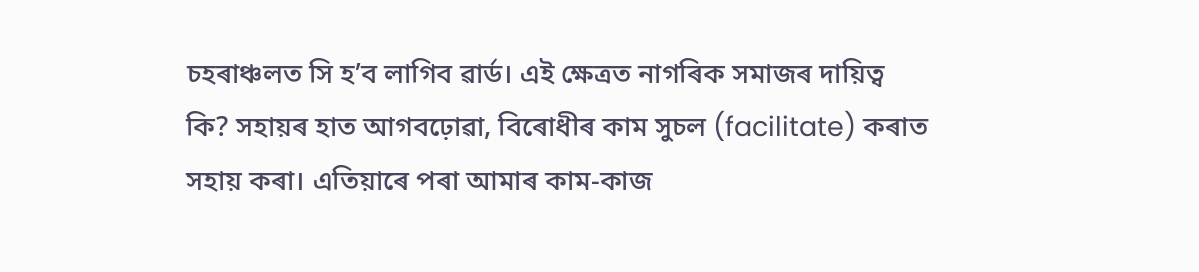চহৰাঞ্চলত সি হ’ব লাগিব ৱাৰ্ড। এই ক্ষেত্ৰত নাগৰিক সমাজৰ দায়িত্ব কি? সহায়ৰ হাত আগবঢ়োৱা, বিৰোধীৰ কাম সুচল (facilitate) কৰাত সহায় কৰা। এতিয়াৰে পৰা আমাৰ কাম-কাজ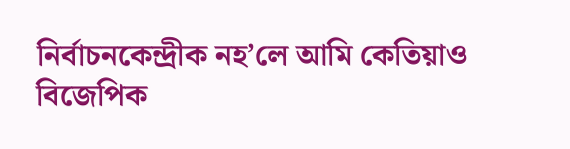নিৰ্বাচনকেন্দ্ৰীক নহ’লে আমি কেতিয়াও বিজেপিক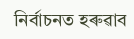নিৰ্বাচনত হৰুৱাব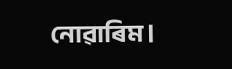নোৱাৰিম।